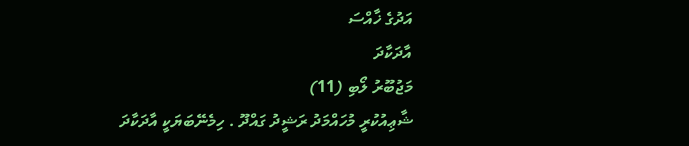އަދުގެ ޚާއްސަ
އާދަކާދަ
މަޖުބޫރު ލޯބި (11)
ޝާޢިއުކުރީ މުހައްމަދު ރަޝީދު ގައްދޫ . ހިމެނޭބަޔަކީ އާދަކާދަ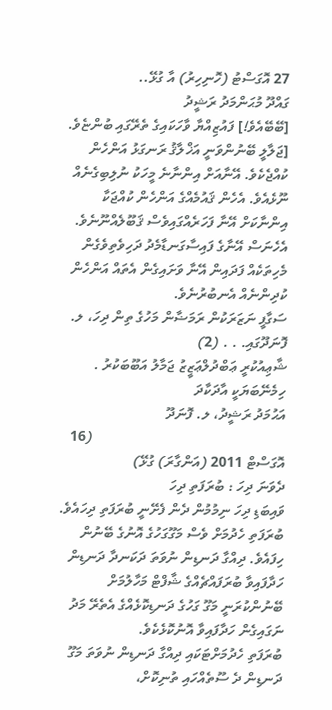27 އޮގަސްޓު (ހޮނިހިރު) އާ ގުޅޭ..
ގައްދޫ މުޙަންމަދު ރަޝީދު
[ބޭބޭއެވެ!] ފައުޒިއްޔާ ވާހަކައިގެ ތެރޭގައި ބުންޏެވެ. [ޖަލާލީ ބޭނުންވަނީ އަޚްލާޤު ރަނގަޅު އަންހެން ކުއްޖެކެވެ. އޭނާއަށް އިންނާނެ މީހަކު ނުލިބިގެނެއް ނޫޅެއެވެ. އެހެން ޤައުމެއްގެ އަންހެން ކުއްޖަކާ އިންނާކަށް އޭނާ ފަހަރެއްގައިވެސް ޤަބޫލެއްނޫނެވެ. އެހެނަސް އޭނާގެ ފައިސާގަނޑާމެދު ދަހިވެތިވެގެން މެހިތަކެއް ފަދައިން އޭނާ ވަށައިގެން އެތައް އަންހެން ކުދިންނެއް އެނބުރުނެވެ.
ސަގާފީ ނަޒަރަކުން ރަމަޟާން މަހުގެ ތިން ދިހަ، ލ. ފޮނަދޫގައި. . . (2)
ޝާޢިއުކުރީ ޢަބްދުލްޢަޒީޒު ޖަމާލު އަބޫބަކުރު . ހިމެނޭބަޔަކީ އާދަކާދަ
އަޙުމަދު ރަޝީދު، ލ. ފޮނަދޫ
                                                     (16 އޮގަސްޓް 2011 (އަންގާރަ) ގުޅޭ)
ދެވަނަ ދިހަ : ބުރަފަތި ދިހަ
ވައިބަޑި ދިހަ ނިމުމުން ދެން ފެށޭނީ ބުރަފަތި ދިހައެވެ. ބުރަފަތި ހެދުމަށް ވެސް މަގޫގަހުގެ އޮނުގެ ބޭނުން ހިފައެވެ. ދިއްގާ ދަނޑިން ނުވަތަ ދަކަނދާ ދަނޑިން ހަދާފައިވާ ބުރަފައްޗެއްގެ ޝާފްޓް މަހާލުމަށް ބޭނުންކުރަނީ މަގޫ ގަހުގެ ދަނޑިކޮޅެއްގެ އެތެރޭ މަދު ނަގައިގެން ހަދާފައިވާ އޮނުކޮޅެކެވެ.
ބުރަފަތި ހެދުމަށްޓަކައި ދިއްގާ ދަނޑިން ނުވަތަ މަގޫ ދަނޑިން ދެ ސޫތެއްހައި ތުނިކޮށް،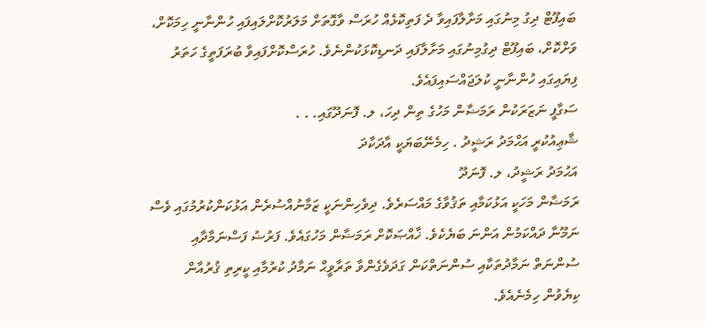ބައިފޫޓް ދިގު މިނުގައި މަށާލާފައިވާ ދެ ފަތިކޮޅެއް ހުރަސް ވާގޮތަށް މަލަރުކޮށްލައިފައި ހުންނާނީ ހިމަކޮށް، ވަށްކޮށް، ބައިފޫޓް ދިގުމިނުގައި މަށާލާފައި ދަނޑިކޮޅަކުންނެވެ. ހުރަސްކޮށްފައިވާ ބުރަފަތީގެ ހަތަރު ފިޔައިގައި ހުންނާނީ ކުލަޖައްސައިފައެވެ.
ސަގާފީ ނަޒަރަކުން ރަމަޟާން މަހުގެ ތިން ދިހަ، ލ. ފޮނަދޫގައި. . .
ޝާޢިއުކުރީ އަޙްމަދު ރަޝީދު . ހިމެނޭބަޔަކީ އާދަކާދަ
އަޙުމަދު ރަޝީދު، ލ. ފޮނަދޫ
ރަމަޟާން މަހަކީ އަޅުކަމާއި ތަޤުވާގެ މައްސަރެވެ. ދިވެހިންނަކީ ޒަމާނުއްސުރެން އަޅުކަންކުރުމުގައި ވެސް ނަމޫނާ ދައްކަމުން އަންނަ ބަޔެކެވެ. ޚާއްޞަކޮށް ރަމަޟާން މަހުގައެވެ. ފަރުޟު ފަސްނަމާދާއި ސުންނަތް ނަމާދުތަކާއި ސުންނަތްކަން ގަދަވެގެންވާ ތަރާވީޙް ނަމާދު ކުރުމާއި ކީރިތި ޤުރުއާން ކިޔެވުން ހިމެނެއެވެ.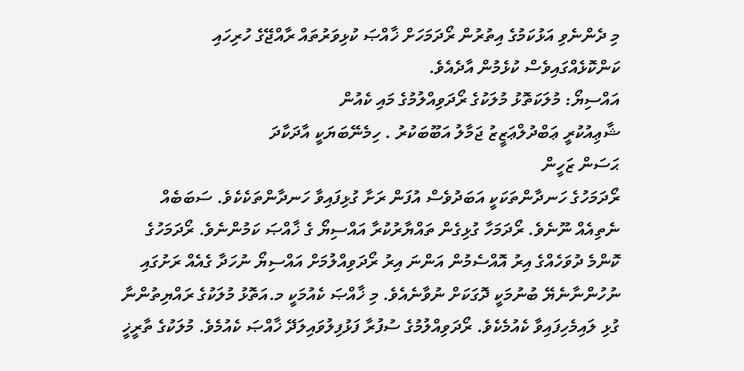މި ދެންނެވި އަޅުކަމުގެ އިތުރުން ރޯދަމަހަށް ޚާއްޞަ ކުޅިވަރުތައް ރާއްޖޭގެ ހުރިހައި ކަންކޮޅެއްގައިވެސް ކުޅެމުން އާދެއެވެ.
އައްސިޔޯ: މުލަކަތޮޅު މުލަކުގެ ރޯދަވިއްލުމުގެ މައި ކެއުން
ޝާޢިއުކުރީ ޢަބްދުލްޢަޒީޒު ޖަމާލު އަބޫބަކުރު . ހިމެނޭބަޔަކީ އާދަކާދަ
ޙަސަން ޒަހީން
ރޯދަމަހުގެ ހަނދާންތަކަކީ އަބަދުވެސް އުފަން ރަށާ ގުޅިފައިވާ ހަނދާންތަކެކެވެ. ސަބަބެއް ނެތިއެއް ނޫނެވެ. ރޯދަމަހާ ގުޅިގެން ތައްޔާރުކުރާ އައްސިޔޯ ގެ ޚާއްޞަ ކަމުންނެވެ. ރޯދަމަހުގެ ކޮންމެ ދުވަހެއްގެ އިރު އޮއްސެމުން އަންނަ އިރު ރޯދަވިއްލުމަށް އައްސިޔޯ ނުހަދާ ގެއެއް ރަށުގައި ނުހުންނާނެޔޭ ބުނުމަކީ ދޮގަކަށް ނުވާނެއެވެ. މި ޚާއްޞަ ކެއުމަކީ މ.އަތޮޅު މުލަކުގެ ރައްޔިތުންނާ ގުޅި ލައިމެހިފައިވާ ކެއުމެކެވެ. ރޯދަވިއްލުމުގެ ސުފުރާ ފަޅުފިލުވައިލަދޭ ޚާއްޞަ ކެއުމެވެ. މުލަކުގެ ތާރީޚީ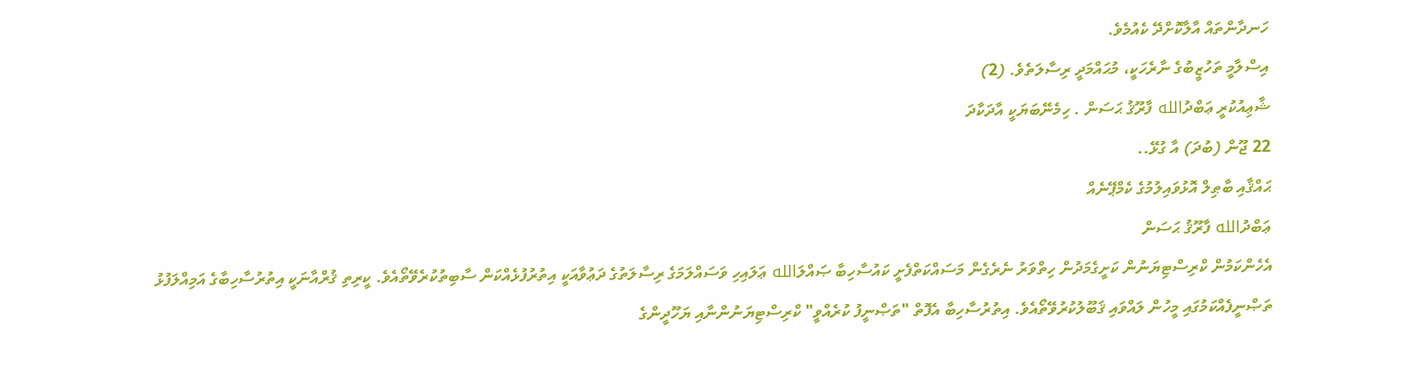ހަނދާންތައް އާލާކޮށްދޭ ކެއުމެވެ.
އިސްލާމީ ތަހުޒީބުގެ ނާރެހަކީ، މުޙައްމަދީ ރިސާލަތެވެ. (2)
ޝާޢިއުކުރީ ޢަބްދުالله ފާރޫޤު ޙަސަން . ހިމެނޭބަޔަކީ އާދަކާދަ
22 ޖޫން (ބުދަ) އާ ގުޅޭ..
ޙައްޤާއި ބާޠިލް އޮޅުވައިލުމުގެ ކެމްޕޭނެއް
ޢަބްދުالله ފާރޫޤު ޙަސަން
އެހެންކަމުން ކްރިސްޓިޔަނުން ކަށީގެމަދުން ހިތްވަރު ނެރެގެން މަސައްކަތްފެށީ ކައުސާހިބާ ޞައްލަالله ޢަލައިހި ވަސައްލަމަގެ ރިސާލަތުގެ ދަޢުވާއަކީ އިތުރުފުޅެއްކަން ސާބިތުކުރެވޭތޯއެވެ. ކީރިތި ޤުރްއާނަކީ އިތުރުސާހިބާގެ އަމިއްލަފުޅު ތަޞްނީފެއްކަމުގައި މީހުން ލައްވައި ޤަބޫލުކުރުވޭތޯއެވެ. އިތުރުސާހިބާ އެފޮތް "ތަޞްނީފު ކުރެއްވީ" ކްރިސްޓިޔަނުންނާއި ޔަހޫދީންގެ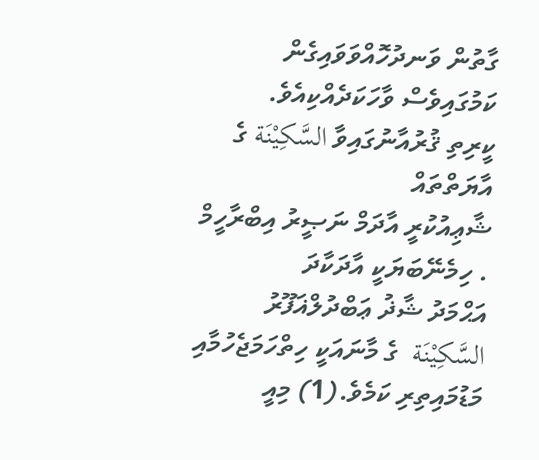ގާތުން ވަނދުހޮއްވަވައިގެން ކަމުގައިވެސް ވާހަކަދެއްކިއެވެ.
ކީރިތި ޤުރުއާނުގައިވާ السَّكِيْنَة ގެ އާޔަތްތައް
ޝާޢިއުކުރީ އާދަމް ނަޞީރު އިބްރާހީމް . ހިމެނޭބަޔަކީ އާދަކާދަ
އަޙްމަދު ޝާޛު ޢަބްދުލްޣަފޫރު
السَّكِيْنَة  ގެ މާނައަކީ ހިތްހަމަޖެހުމާއި މަޑުމައިތިރި ކަމެވެ.(1) މިއީ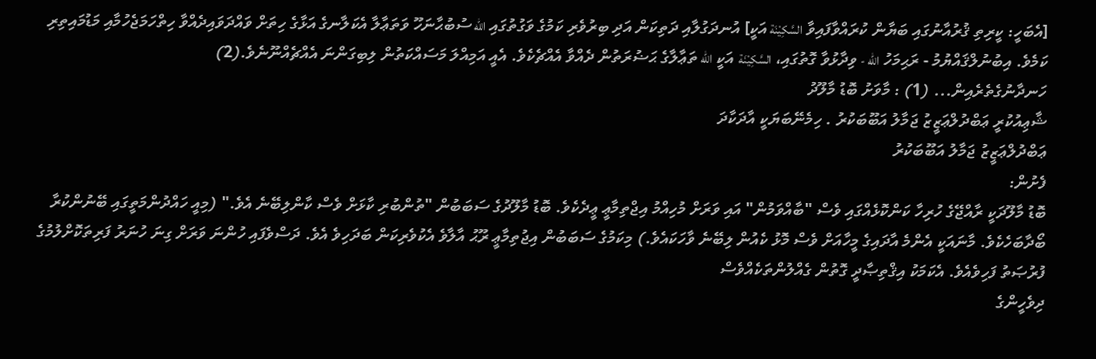[އެބަހީ: ކީރިތި ޤުރުއާނުގައި ބަޔާން ކުރައްވާފައިވާ السَّكِيْنَة އަކީ] އުނދަގުލާއި ދަތިކަން އަދި ބިރުވެރި ކަމުގެ ވަގުތުގައި الله ސުބުޙާނަހޫ ވަތަޢާލާ އެކަލާނގެ އަޅާގެ ހިތަށް ވައްދަވައިދެއްވާ ހިތްހަމަޖެހުމާއި މަޑުމައިތިރި ކަމެވެ. އިބުނުލްޤައްޔުމު - ރަޙިމަހު الله - ވިދާޅުވާ ގޮތުގައި، السَّكِيْنَة  އަކީ الله ތަޢާލާގެ ޙަޟުރަތުން ދެއްވާ އެއްޗެކެވެ. އެއީ އަމިއްލަ މަސައްކަތުން ލިބިގަންނަ އެއްޗެއްނޫނެވެ.(2)
ހަނދާނުގެތެރެއިން... (1) : މާވަށު ބޮޑު މާލޫދު
ޝާޢިއުކުރީ ޢަބްދުލްޢަޒީޒު ޖަމާލު އަބޫބަކުރު . ހިމެނޭބަޔަކީ އާދަކާދަ
ޢަބްދުލްޢަޒީޒު ޖަމާލު އަބޫބަކުރު
ފެށުން:
ބޮޑު މާލޫދަކީ ރާއްޖޭގެ ހުރިހާ ކަންކޮޅެއްގައި ވެސް "ބާއްވަމުން" އައި ވަރަށް މުހިއްމު އިޖްތިމާޢީ ޢީދެކެވެ. ބޮޑު މާލޫދުގެ ސަބަބުން "ތުންބުރި ކާޅަށް ވެސް ކާންލިބޭނެ އެވެ." (މިއީ ހައްދުންމަތީގައި ބޭނުންކުރާ ބޯދާބަހެކެވެ. މާނައަކީ އެންމެ އާދައިގެ މީހާއަށް ވެސް މޮޅު ކެއުން ލިބޭނެ ވާހަކައެވެ.) މިކަމުގެ ސަބަބުން އިޖުތިމާޢީ ރޫޙު އާލާވެ އެކުވެރިކަން ބަދަހިވެ އެވެ. ދަސްވެފައި ހުންނަ ވަރަށް ގިނަ ހުނަރު ފަރިތަކޮށްލުމުގެ ފުރުޞަތު ފަހިވެއެވެ. އެކަމަކު އިޤްތިޞާދީ ގޮތުން ގެއްލުންތަކެއްވެސް
ދިވެހީންގެ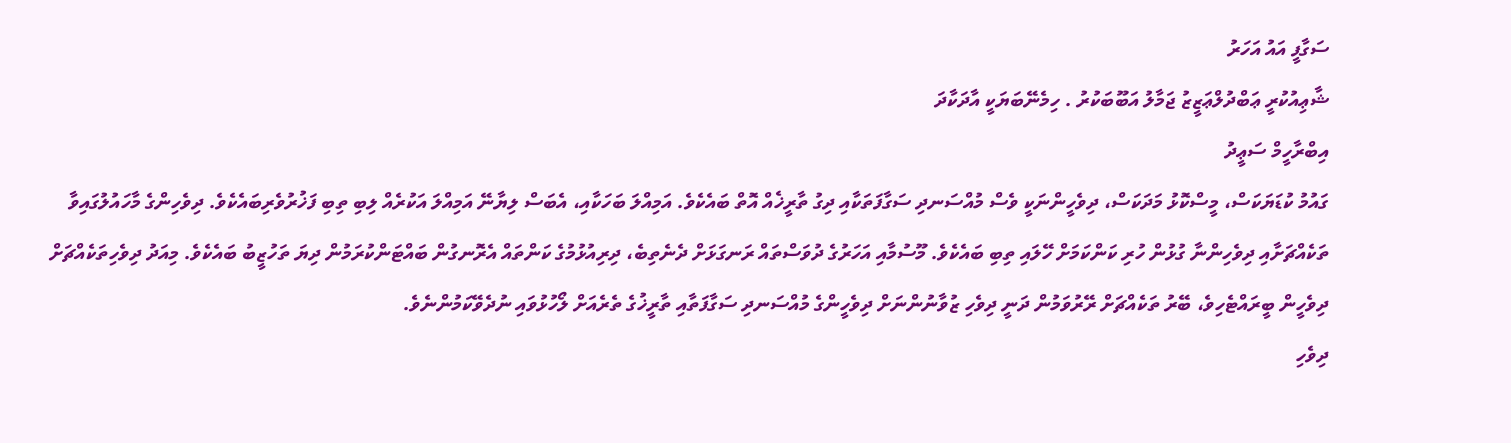ސަގާފީ އައު އަހަރު
ޝާޢިއުކުރީ ޢަބްދުލްޢަޒީޒު ޖަމާލު އަބޫބަކުރު . ހިމެނޭބަޔަކީ އާދަކާދަ
އިބްރާހީމް ސަޢީދު
ގައުމު ކުޑަޔަކަސް، މީސްކޮޅު މަދަކަސް، ދިވެހީންނަކީ ވެސް މުއްސަނދި ސަގާފަތަކާއި ދިގު ތާރީޚެއް އޮތް ބައެކެވެ. އަމިއްލަ ބަހަކާއި، އެބަސް ލިޔާނޭ އަމިއްލަ އަކުރެއް ލިބި ތިބި ފަޚުރުވެރިބައެކެވެ. ދިވެހިންގެ މާހައުލުގައިވާ ތަކެއްޗަށާއި ދިވެހިންނާ ގުޅުން ހުރި ކަންކަމަށް ހޭލައި ތިބި ބައެކެވެ. މޫސުމާއި އަހަރުގެ ދުވަސްތައް ރަނގަޅަށް ދެނެތިބެ، ދިރިއުޅުމުގެ ކަންތައް އެރޮނގުން ބައްޓަންކުރަމުން ދިޔަ ތަހުޒީބު ބައެކެވެ. މިއަދު ދިވެހިތަކެއްޗަށް ދިވެހީން ބީރައްޓެހިވެ، ބޭރު ތަކެއްޗަށް ރޭރުވަމުން ދަނީ ދިވެހި ޒުވާނުންނަށް ދިވެހީންގެ މުއްސަނދި ސަގާފަތާއި ތާރީޚުގެ ތެރެއަށް ލޯހުޅުވައި ނުދެވޭކަމުންނެވެ.
ދިވެހި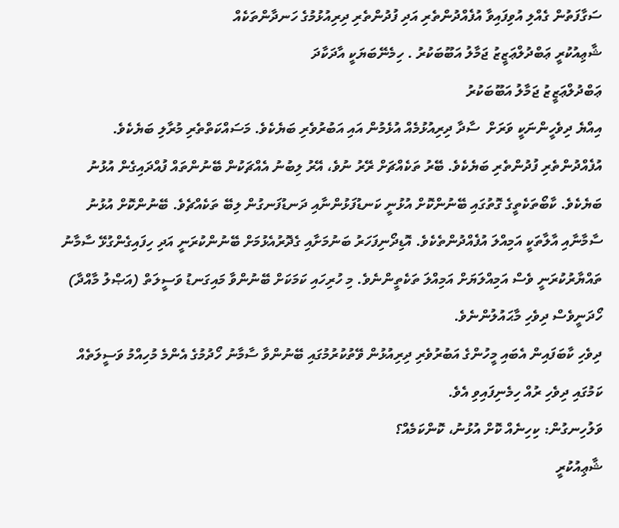ސަގާފަތުން ގެއްލި އުވިފައިވާ އުފެއްދުންތެރި އަދި ފުދުންތެރި ދިރިއުޅުމުގެ ހަނދާންތަކެއް
ޝާޢިއުކުރީ ޢަބްދުލްޢަޒީޒު ޖަމާލު އަބޫބަކުރު . ހިމެނޭބަޔަކީ އާދަކާދަ
ޢަބްދުލްޢަޒީޒު ޖަމާލު އަބޫބަކުރު
އިއްޔެ ދިވެހީންނަކީ ވަރަށް  ސާދާ ދިރިއުޅުމެއް އުޅެމުން އައި އަބުރުވެރި ބަޔެކެވެ. މަސައްކަތްތެރި މުރާލި ބަޔެކެވެ. އުފެއްދުންތެރި ފުދުންތެރި ބަޔެކެވެ. ބޭރު ތަކެއްޗަށް ރޭރު ނުވެ، އޭރު ލިބުނު އެއްޗަކުން ބޭނުންތައް ފުއްދައިގެން އުޅުނު ބަޔެކެވެ. ކާބޯތަކެތީގެ ގޮތުގައި ބޭނުންކޮށް އުޅުނީ ކަނޑުފަޅުންނާއި ދަނޑުފަނގުން ލިބޭ ތަކެއްޗެވެ. ބޭނުންކޮށް އުޅުނު ސާމާނާއި އާލާތަކީ އަމިއްލަ އުފެއްދުންތެކެވެ. އޮޑިދޯނިފަހަރު ބަނުމަށާއި ގެދޮރުއެޅުމަށް ބޭނުންކުރަނީ އަދި ހިފައިގެންގުޅޭ ސާމާނު ތައްޔާރުކުރަނީ ވެސް އަމިއްލަޔަށް އަމިއްލަ ތަކެތީންނެވެ. މި ހުރިހައި ކަމަކަށް ބޭނުންވާ މައިގަނޑު ވަސީލަތް (އަޞްލު މާއްދާ) ހޯދަނީވެސް ދިވެހި މާޙައުލުންނެވެ.
ދިވެހި ކާބަފައިން އެބައި މީހުންގެ އަބުރުވެރި ދިރިއުޅުން ވޭތުކުރުމުގައި ބޭނުންވާ ސާމާނު ހޯދުމުގެ އެންމެ މުހިއްމު ވަސީލަތެއް ކަމުގައި ދިވެހި ރުއް ހިމެނިފައިވި އެވެ.
ވަލުހިނގުން: ކިހިނެއް ކޮށް އުޅުނު، ކޮންކަމެއް؟
ޝާޢިއުކުރީ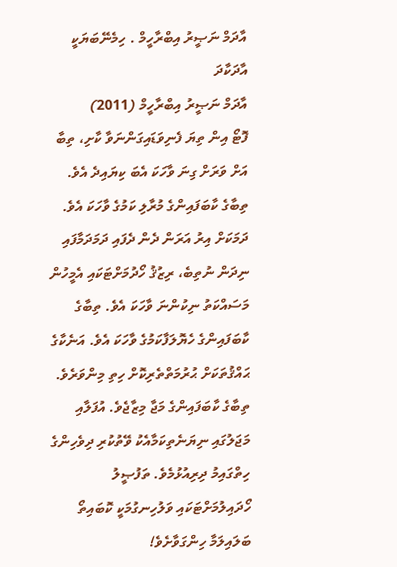އާދަމް ނަޞީރު އިބްރާހީމް . ހިމެނޭބަޔަކީ އާދަކާދަ
އާދަމް ނަޞީރު އިބްރާހީމް (2011)
ފޮޓޯ އިން ތިޔަ ފެނިވަޑައިގަންނަވާ ކާށި، ތިބާ އަށް ވަރަށް ގިނަ ވާހަކަ އެބަ ކިޔައިދެ އެވެ. ތިބާގެ ކާބަފައިންގެ މުރާލި ކަމުގެ ވާހަކަ އެވެ. ދަމަކަށް އިރު އަރަން ދެން ދެފައި ދަމަދަމާފައި ނިދަން ނުތިބެ، ރިޒުޤު ހޯދުމަށްޓަކައި އެމީހުން މަސައްކަތު ނިކުންނަ ވާހަކަ އެވެ. ތިބާގެ ކާބަފައިންގެ ހެޔޮލަފާކަމުގެ ވާހަކަ އެވެ. އަނެކާގެ ޙައްޤުތަކަށް ޙުރުމަތްތެރިކޮށް ހިތި މިންވަރެވެ. ތިބާގެ ކާބަފައިންގެ މަޖާ މިޒާޖެވެ. އުފަލާއި މަޖަލުގައި ނިޔަނެތިކަމާއެކު ވޭތުކުރި ދިވެހިންގެ ހިތްގައިމު ދިރިއުޅުމެވެ. ތަފުޞީލު ހޯދައިލުމަށްޓަކައި ވަލުހިނގުމަކީ ކޮބައިތޯ ބަލައިލަމާ ހިންގަވާށެވެ!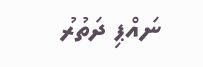ނައްޕި ދަތުރު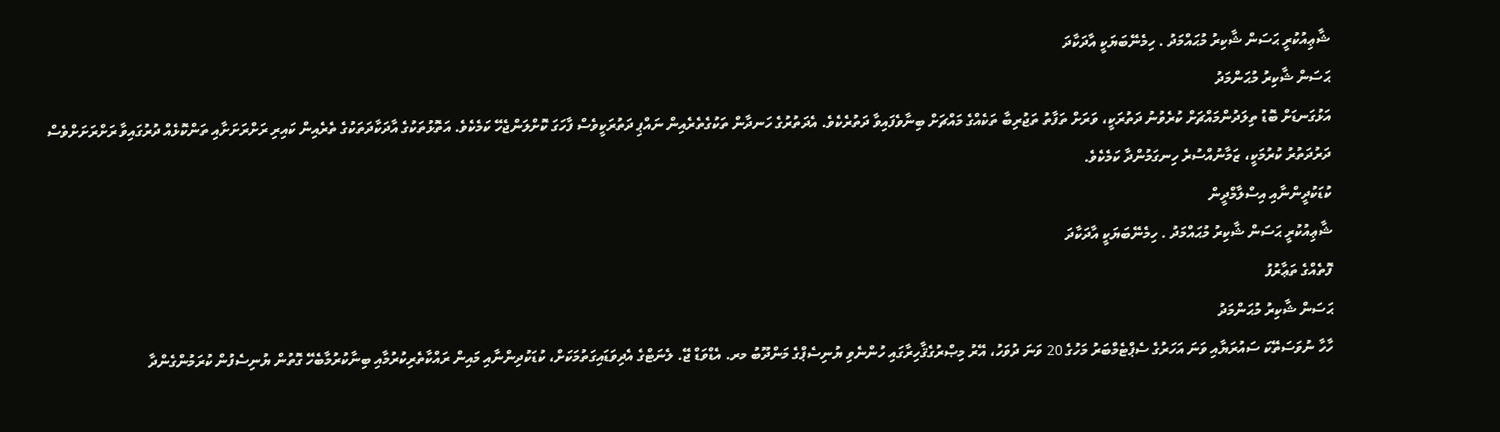ޝާޢިއުކުރީ ޙަސަން ޝާކިރު މުޙައްމަދު . ހިމެނޭބަޔަކީ އާދަކާދަ
ޙަސަން ޝާކިރު މުޙަންމަދު
އަޅުގަނޑަށް ބޮޑު ތިލަދުންމައްޗަށް ކުރެވުނު ދަތުރަކީ، ވަރަށް ތަފާތު ތަޖުރިބާ ތަކެއްގެ މައްޗަށް ބިނާވެފައިވާ ދަތުރެކެވެ. އެދަތުރުގެ ހަނދާން ތަކުގެތެރެއިން ނައްޕި ދަތުރަކީވެސް ފާހަގަ ކޮށްލަންޖެހޭ ކަމެކެވެ. އަތޮޅުތަކުގެ އާދަކާދަތަކުގެ ތެރެއިން ކައިރި ރަށްރަށަށާއި ތަންކޮޅެއް ދުރުގައިވާ ރަށްރަށަށްވެސް ދަރުދަތުރު ކުރުމަކީ، ޒަމާނުއްސުރެ ހިނގަމުންދާ ކަމެކެވެ.
ކުޑަކުދީންނާއި އިސްލާމްދީން
ޝާޢިއުކުރީ ޙަސަން ޝާކިރު މުޙައްމަދު . ހިމެނޭބަޔަކީ އާދަކާދަ
ފޮތެއްގެ ތަޢާރުފު
ޙަސަން ޝާކިރު މުޙަންމަދު
ހާހާ ނުވަސަތޭކަ ސައުރަޔާއި ވަނަ އަހަރުގެ ސެޕްޓެމްބަރު މަހުގެ 20 ވަނަ ދުވަހު، އޭރު މިޞްރުގެޤާހިރާގައި ހުންނެވި ޔުނިސެޕްގެ މަންދޫބު މރ. އެޑްވަޑް ޖޭ. ލެނަޓްގެ އެދިވަޑައިގަތުމަކަށް، ކުޑަކުދިންނާއި މައިން ރައްކާތެރިކުރުމާއި ބިނާކުރުމާބެހޭ ގޮތުން ޔުނިސެފުން ކުރަމުންގެންދާ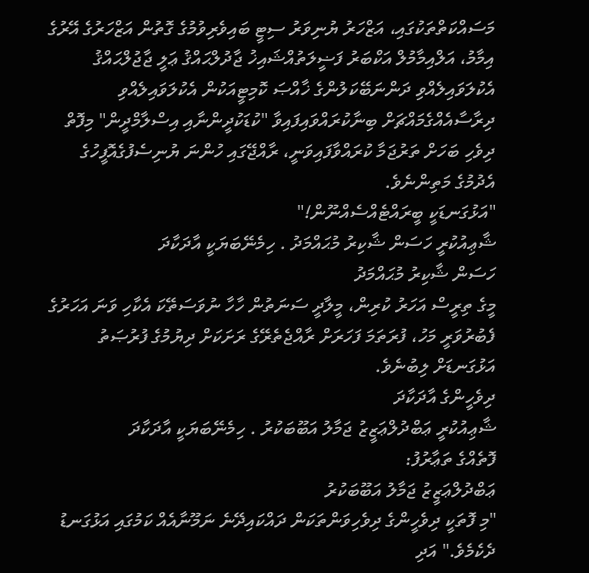މަސައްކަތްތަކުގައި، އަޒްހަރު ޔުނިވަރު ސިޓީ ބައިވެރިވުމުގެ ގޮތުން އަޒްހަރުގެ އޭރުގެ އިމާމު، އަލްއިމާމުލް އަކްބަރު ފަޟީލަތުއްޝައިޚު ޖާދުލްޙައްޤު ޢަލީ ޖާޖުލްޙައްޤު އެކުލަވައިލެއްވި ދަންނަބޭކަލުންގެ ޚާއްޞަ ކޮމިޓީއަކުން އެކުލަވައިލެއްވި ދިރާސާއެއްގެމައްޗަށް ބިނާކުރައްވައިފައިވާ "ކުޑަކުދީންނާއި އިސްލާމްދީން" މިފޮތް ދިވެހި ބަހަށް ތަރުޖަމާ ކުރައްވާފައިވަނީ، ރާއްޖޭގައި ހުންނަ ޔުނިސެފުގެއޮފީހުގެ އެދުމުގެ މަތިންނެވެ.
"އަޅުގަނޑަކީ ބީރައްޓެއްސެއްނޫން!"
ޝާޢިއުކުރީ ހަސަން ޝާކިރު މުޙައްމަދު . ހިމެނޭބަޔަކީ އާދަކާދަ
ހަސަން ޝާކިރު މުޙައްމަދު
މީގެ ތިރީސް އަހަރު ކުރިން، މީލާދީ ސަނަތުން ހާހާ ނުވަސަތޭކަ އެކާހި ވަނަ އަހަރުގެ ފެބުރުވަރީ މަހު، ފުރަތަމަ ފަހަރަށް ރާއްޖެތެރޭގެ ރަށަކަށް ދިޔުމުގެ ފުރުޞަތު އަޅުގަނޑަށް ލިބުނެވެ.
ދިވެހީންގެ އާދަކާދަ
ޝާޢިއުކުރީ ޢަބްދުލްޢަޒީޒު ޖަމާލު އަބޫބަކުރު . ހިމެނޭބަޔަކީ އާދަކާދަ
ފޮތެއްގެ ތަޢާރުފު:
ޢަބްދުލްޢަޒީޒު ޖަމާލު އަބޫބަކުރު
"މި ފޮތަކީ ދިވެހީންގެ ދިވެހިވަންތަކަން ދައްކައިދޭނެ ނަމޫނާއެއް ކަމުގައި އަޅުގަނޑު ދެކެމެވެ." އަދި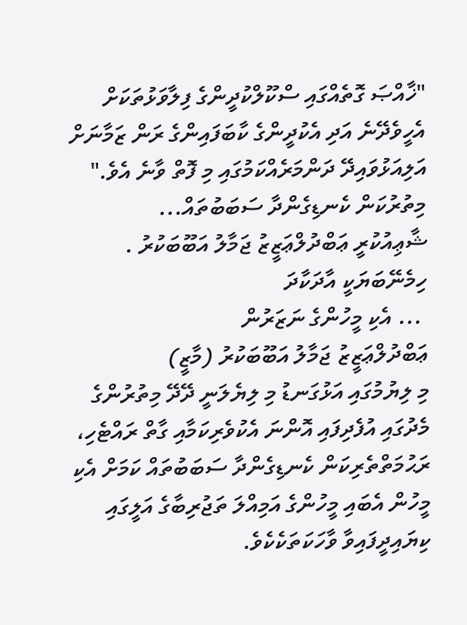"ޚާއްޞަ ގޮތެއްގައި ސްކޫލްކުދީންގެ ފިލާވަޅުތަކަށް އެހީވެދޭނެ އަދި އެކުދީންގެ ކާބަފައިންގެ ރަން ޒަމާނަށް އަލިއަޅުވައިދޭ ދަންމަރެއްކަމުގައި މި ފޮތް ވާނެ އެވެ."
މިތުރުކަން ކެނޑިގެންދާ ސަބަބުތައް...
ޝާޢިއުކުރީ ޢަބްދުލްޢަޒީޒު ޖަމާލު އަބޫބަކުރު . ހިމެނޭބަޔަކީ އާދަކާދަ
 ... އެކި މީހުންގެ ނަޒަރުން
ޢަބްދުލްޢަޒީޒު ޖަމާލު އަބޫބަކުރު (މާޒީ)
މި ލިޔުމުގައި އަޅުގަނޑު މި ލިޔެލަނީ ދޭދޭ މިތުރުންގެ މެދުގައި އުފެދިފައި އޮންނަ އެކުވެރިކަމާއި ގާތް ރައްޓެހި، ރަޙުމަތްތެރިކަން ކެނޑިގެންދާ ސަބަބުތައް ކަމަށް އެކި މީހުން އެބައި މީހުންގެ އަމިއްލަ ތަޖުރިބާގެ އަލީގައި ކިޔައިދީފައިވާ ވާހަކަތަކެކެވެ.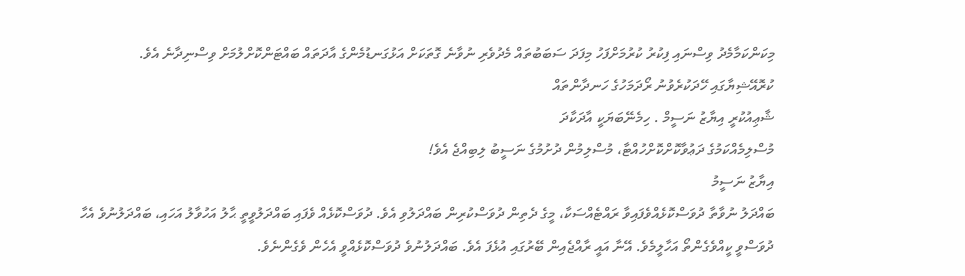މިކަންކަމާމެދު ވިސްނައި ފިކުރު ކުރުމަށްފަހު މިފަދަ ސަބަބުތައް މެދުވެރި ނުވާނެ ގޮތަކަށް އަޅުގަނޑުމެންގެ އާދަތައް ބައްޓަންކޮށްލުމަށް ވިސްނިދާނެ އެވެ.
ކުރޮއޭޝިޔާގައި ހޭދަކުރެވުނު ރޯދަމަހުގެ ހަނދާންތައް
ޝާޢިއުކުރީ އިޔާޒު ނަސީމް . ހިމެނޭބަޔަކީ އާދަކާދަ
މުސްލިމެއްކަމުގެ ދަޢުވާކޮށްކޮށްހުއްޓާ، މުސްލިމުން ދުށުމުގެ ނަސީބު ލިބިއްޖެ އެވެ!
އިޔާޒު ނަސީމު
ބައްދަލު ނުވާތާ ދުވަސްކޮޅެއްވެފައިވާ ރައްޓެއްސަކާ، މީގެ ދެތިން ދުވަސްކުރިން ބައްދަލުވި އެވެ. ދުވަސްކޮޅެއް ވެފައި ބައްދަލުވީތީ ޙާލު އަހުވާލު އަހައި، ބައްދަލުނުވެ އެހާ ދުވަސްވީ ކީއްވެގެންތޯ އަހާލީމެވެ. އޭނާ އައީ ރާއްޖެއިން ބޭރުގައި އުޅެފަ އެވެ. ބައްދަލުނުވެ ދުވަސްކޮޅެއްވީ އެހެން ވެގެންނެވެ.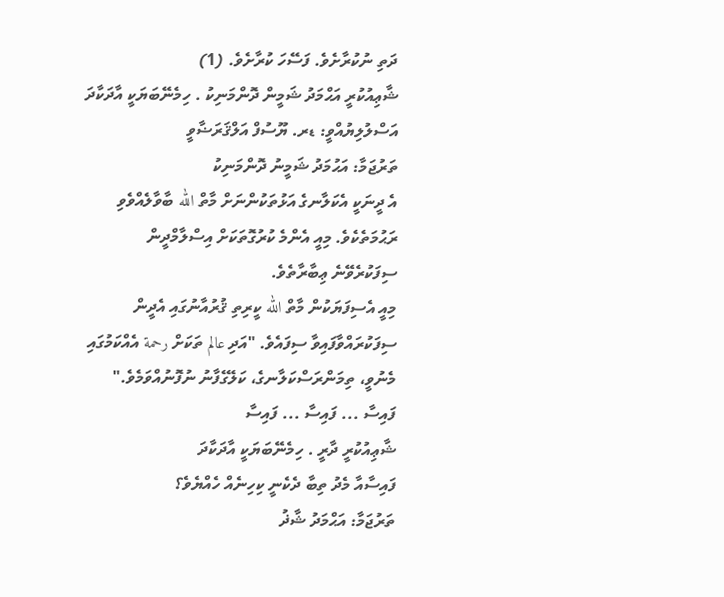ދަތި ނުކުރާށެވެ. ފަސޭހަ ކުރާށެވެ. (1)
ޝާޢިއުކުރީ އަޙްމަދު ޝަމީން ދޮންމަނިކު . ހިމެނޭބަޔަކީ އާދަކާދަ
އަސްލުލިޔުއްވީ: ޑރ. ޔޫސުފް އަލްޤަރަޟާވީ
ތަރުޖަމާ: އަޙުމަދު ޝަމީނު ދޮންމަނިކު
އެ ދީނަކީ އެކަލާނގެ އަޅުތަކުންނަށް މާތް الله ބާވާލެއްވެވި ރަޙުމަތެކެވެ. މިއީ އެންމެ ކުރުގޮތަކަށް އިސްލާމްދީން ސިފަކުރެވޭނެ ޢިބާރާތެވެ.
މިއީ އެސިފަޔަކުން މާތް الله ކީރިތި ޤުރުއާނުގައި އެދީން ސިފަކުރައްވާފައިވާ ސިފައެވެ. "އަދި عالم ތަކަށް رحمة އެއްކަމުގައި މެނުވީ، ތިމަންރަސްކަލާނގެ، ކަލޭގެފާނު ނުފޮނުއްވަމެވެ."
ފައިސާ ... ފައިސާ ... ފައިސާ
ޝާޢިއުކުރީ ދާރީ . ހިމެނޭބަޔަކީ އާދަކާދަ
ފައިސާއާ މެދު ތިބާ ދެކެނީ ކިހިނެއް ހެއްޔެވެ؟
ތަރުޖަމާ: އަޙްމަދު ޝާޛު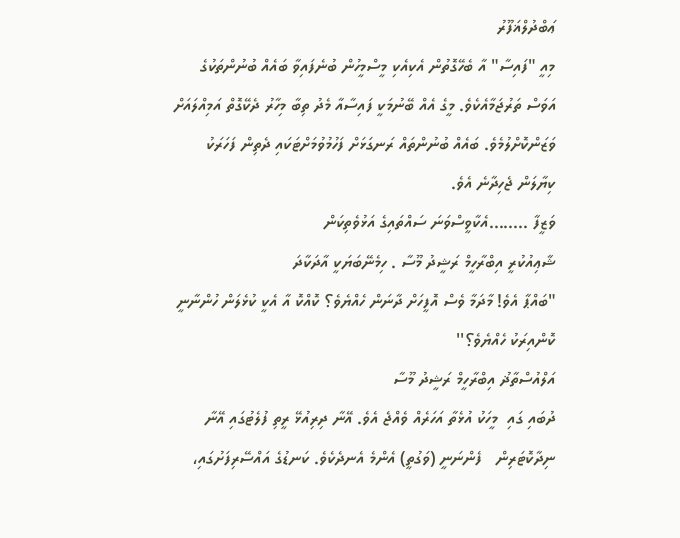ޢަބްދުލްޣަފޫރު
މިއީ "ފައިސާ" އާ ބެހޭގޮތުން އެކިއެކި މީސްމީހުން ބުނެފައިވާ ބައެއް ބުނުންތަކުގެ އަވަސް ތަރުޖަމާއެކެވެ. މީގެ އެއް ބޭނުމަކީ ފައިސާއާ މެދު ތިބާ މިހާރު ދެކޭގޮތް އަމިއްލައަށް ވަޒަންކޮށްލުމެވެ. ބައެއް ބުނުންތައް ރަނގަޅަށް ފަހުމުވުމަށްޓަކައި ދެތިން ފަހަރަކު ކިޔާލަން ޖެހިދާނެ އެވެ.
ވަޒީފާ ........އެކާވީސްވަނަ ސައްތައިގެ އަޅުވެތިކަން
ޝާޢިއުކުރީ އިބްރާހީމް ރަޝީދު މޫސާ . ހިމެނޭބަޔަކީ އާދަކާދަ
"ބައްޕާ އެވެ! މާދަމާ ވެސް އޮފީހަށް ދާނަން ހެއްޔެވެ؟ ކޮއްކޮ އާ އެކީ ކުޅެލަން ހުންނާނީ ކޮންއިރަކު ހެއްޔެވެ؟''
އަލްއުސްތާޛު އިބްރާހީމް ރަޝީދު މޫސާ
ދުބައި ގައި  މީހަކު އުޅެތާ އަހަރެއް ވެއްޖެ އެވެ. އޭނާ ދިރިއުޅޭ ރީތި ފުލެޓުގައި އޭނާ ނިދާކޮޓަރިން   ފެންނަނީ (ވަގުތީ) އެންމެ އެނދެކެވެ. ކަނޑުގެ އައްސޭރިފަށުގައި،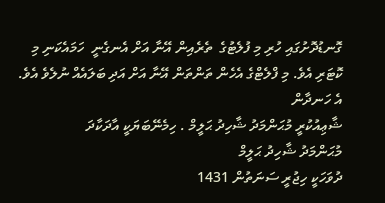ގޮނޑުދޮށުގައި ހުރި މި ފުލެޓުގެ  ތެރެއިން އޭނާ އަށް އެނގެނީ  ހަމައެކަނި މި ކޮޓަރި އެވެ. މި ފްލެޓްގެ އެހެން ތަންތަން އޭނާ އަށް އަދި ބަލައެއް ނުލެވެ އެވެ.
އެ ހަނދާން
ޝާޢިއުކުރީ މުޙަންމަދު ޝާހިދު ޙަލީމް . ހިމެނޭބަޔަކީ އާދަކާދަ
މުޙަންމަދު ޝާހިދު ޙަލީމް
ދުވަހަކީ ހިޖުރީ ސަނަތުން 1431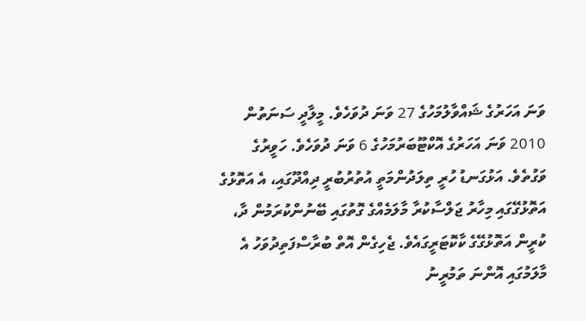ވަނަ އަހަރުގެ ޝައްވާލުމަހުގެ 27 ވަނަ ދުވަހެވެ. މީލާދީ ސަނަތުން 2010 ވަނަ އަހަރުގެ އޮކްޓޫބަރުމަހުގެ 6 ވަނަ ދުވަހެވެ. ހަވީރުގެ ވަގުތެވެ. އަޅުގަނޑު ހުރީ ތިލަދުންމަތީ އުތުރުބުރީ ދިއްދޫގައި، އެ އަތޮޅުގެ އަތޮޅުގޭގައި މިހާރު ޖަލްސާކުރާ މާލަމެއްގެ ގޮތުގައި ބޭނުންކުރަމުން ދާ، ކުރީން އަތޮޅުގޭގެ ކާކޮޓަރީގައެވެ. ޖެހިގެން އޮތް ބުރާސްފަތިދުވަހު އެ މާލަމުގައި އޮންނަ ތަމުރީނު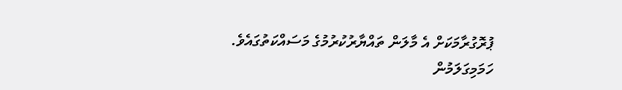ޕުރޮގުރާމަކަށް އެ މާލަން ތައްޔާރުކުރުމުގެ މަސައްކަތުގައެވެ.
ހަމަމިގަލަމުން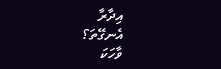އިދާރާ
އެނގޭތަ؟
ވާހަކަ